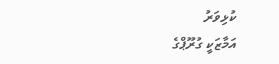ކުޅިވަރު
އަމާޒަކީ ގުރޫޕްގެ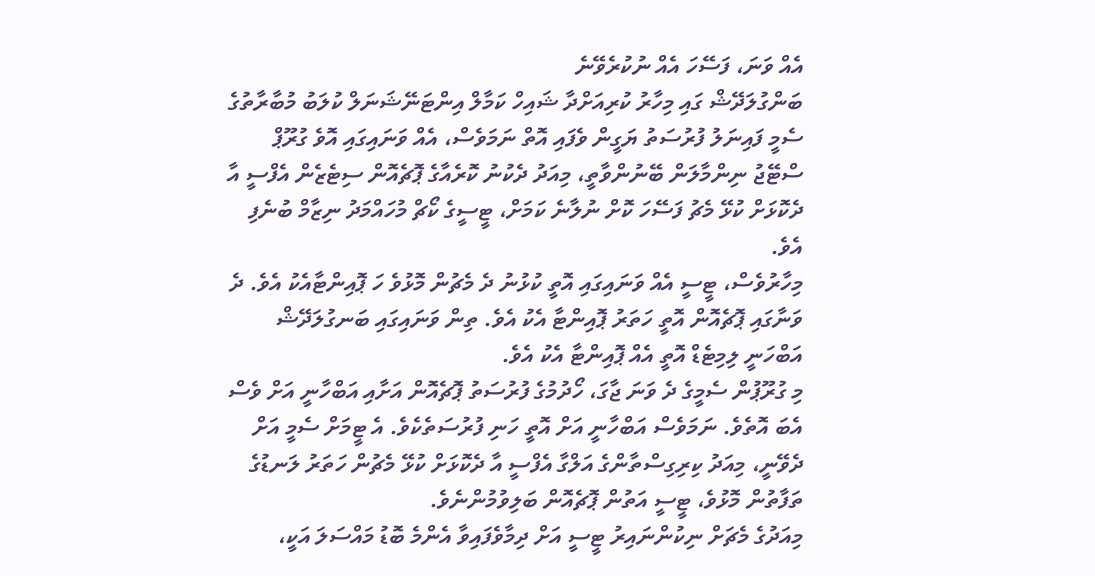އެއް ވަނަ، ފަސޭހަ އެއް ނުކުރެވޭނެ
ބަންގުލަދޭޝް ގައި މިހާރު ކުރިއަށްދާ ޝައިހް ކަމާލް އިންޓަނޭޝަނަލް ކުލަބު މުބާރާތުގެ ސެމީ ފައިނަލު ފުރުސަތު ޔަގީން ވެފައި އޮތް ނަމަވެސް، އެއް ވަނައިގައި އޮވެ ގުރޫޕް ސްޓޭޖު ނިންމާލަން ބޭނުންވާތީ، މިއަދު ދެކުނު ކޮރެއާގެ ޕޮޗެއޮން ސިޓެޒެން އެފްސީ އާ ދެކޮޅަށް ކުޅޭ މެޗު ފަސޭހަ ކޮށް ނުލާނެ ކަމަށް، ޓީސީގެ ކޯޗް މުހައްމަދު ނިޒާމް ބުނެފި އެވެ.
މިހާރުވެސް، ޓީސީ އެއް ވަނައިގައި އޮތީ ކުޅުނު ދެ މެޗުން މޮޅުވެ ހަ ޕޮއިންޓާއެކު އެވެ. ދެ ވަނާގައި ޕޮޗެއޮން އޮތީ ހަތަރު ޕޮއިންޓާ އެކު އެވެ. ތިން ވަނައިގައި ބަނގުލަދޭޝް އަބްހަނީ ލިމިޓެޑް އޮތީ އެއް ޕޮއިންޓާ އެކު އެވެ.
މި ގުރޫޕުން ސެމީގެ ދެ ވަނަ ޖާގަ، ހޯދުމުގެ ފުރުސަތު ޕޮޗެއޮން އަށާއި އަބްހާނީ އަށް ވެސް އެބަ އޮތެވެ. ނަމަވެސް އަބްހާނީ އަށް އޮތީ ހަނި ފުރުސަތެކެވެ. އެ ޓީމަށް ސެމީ އަށް ދެވޭނީ، މިއަދު ކިރިގިސްތާންގެ އަލްގާ އެފްސީ އާ ދެކޮޅަށް ކުޅޭ މެޗުން ހަތަރު ލަނޑުގެ ތަފާތުން މޮޅުވެ، ޓީސީ އަތުން ޕޮޗެއޮން ބަލިވުމުންނެވެ.
މިއަދުގެ މެޗަށް ނިކުންނައިރު ޓީސީ އަށް ދިމާވެފައިވާ އެންމެ ބޮޑު މައްސަލަ އަކީ،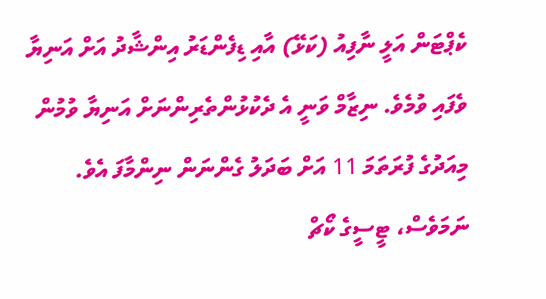ކެޕްޓަން އަލީ ނާފިއު (ކަޅޭ) އާއި ޑިފެންޑަރު އިންޝާދު އަށް އަނިޔާ ވެފައި ވުމެވެ. ނިޒާމް ވަނީ އެ ދެކުޅުންތެރިންނަށް އަނިޔާ ވުމުން މިއަދުގެ ފުރަތަމަ 11 އަށް ބަދަލު ގެންނަން ނިންމާފަ އެވެ.
ނަމަވެސް، ޓީސީގެ ކޯޗް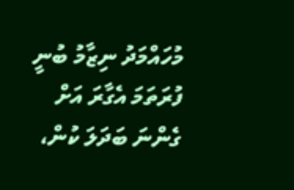މުހައްމަދު ނިޒާމު ބުނީ ފުރަތަމަ އެގާރަ އަށް ގެންނަ ބަދަލަ ކުން،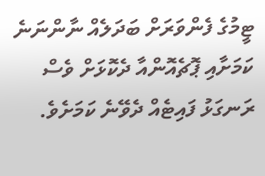ޓީމުގެ ފެންވަރަށް ބަދަލެއް ނާންނަނެ ކަމަށާއި ޕޮޗެއޮންއާ ދެކޮޅަށް ވެސް ރަނގަޅު ފައިޓެއް ދެވޭނެ ކަމަށެވެ.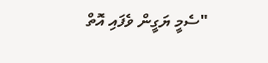"ސެމީ ޔަގީން ވެފައި އޮތް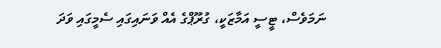ނަމަވެސް، ޓީސީ އަމާޒަކީ، ގުރޫޕްގެ އެއް ވަނައިގައި ސެމީގައި ވަދަ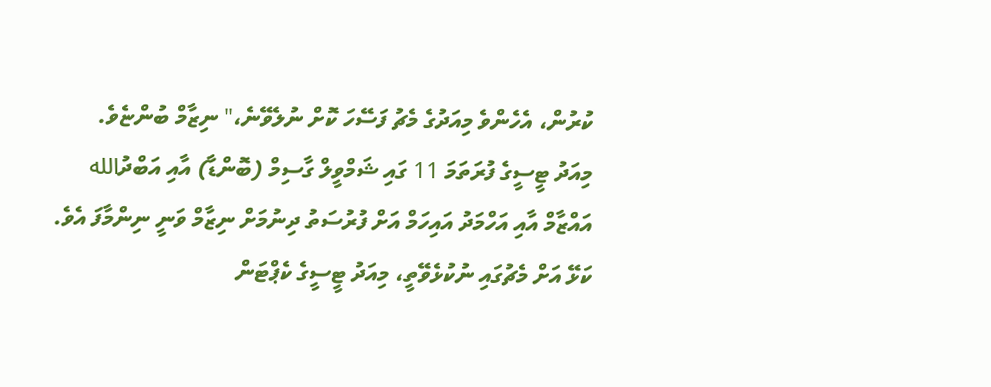ކުރުން، އެހެންވެ މިއަދުގެ މެޗު ފަސޭހަ ކޮށް ނުލެވޭނެ،" ނިޒާމް ބުންޏެވެ.
މިއަދު ޓީސީގެ ފުރަތަމަ 11 ގައި ޝަމްވީލް ގާސިމް (ބޮންޑާ) އާއި އަބްދުالله އައްޒާމް އާއި އަހްމަދު އައިހަމް އަށް ފުރުސަތު ދިނުމަށް ނިޒާމް ވަނީ ނިންމާފަ އެވެ. ކަޅޭ އަށް މެޗުގައި ނުކުޅެވޭތީ، މިއަދު ޓީސީގެ ކެޕްޓަން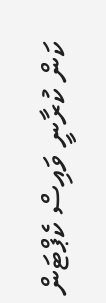ކަން ކުރާނީ ވައިސް ކެޕްޓަން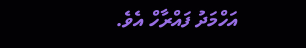އަހްމަދު ފައްރާހް އެވެ.